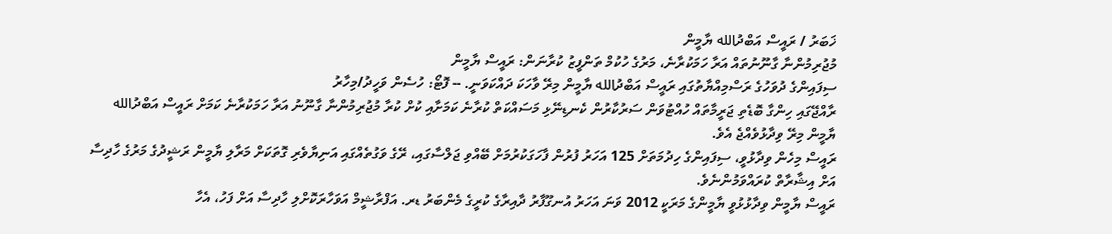ޚަބަރު / ރައީސް އަބްދުالله ޔާމީން
މުޖުރިމުންނާ ގާނޫނުތައް އަރާ ހަމަކުރާނެ، މަރުގެ ހުކުމް ތަންފީޒު ކުރާނަން: ރައީސް ޔާމީން
ސިފައިންގެ ދުވަހުގެ ރަސްމިއްޔާތުގައި ރައީސް އަބްދުالله ޔާމީން މިރޭ ވާހަކަ ދައްކަވަނީ. -- ފޮޓޯ: ހުސެން ވަހީދު/މިހާރު
ރާއްޖޭގައި ހިންގާ ބޮޑެތި ޖަރީމާތައް ހުއްޓުވަން ސަރުކާރުން ކެނޑިނޭޅި މަސައްކަތް ކުރާނެ ކަމަށާއި ކުށް ކުރާ މުޖުރިމުންނާ ގާނޫނު އަރާ ހަމަކުރާނެ ކަމަށް ރައީސް އަބްދުالله ޔާމީން މިރޭ ވިދާޅުވެއްޖެ އެވެ.
ރައީސް މިހެން ވިދާޅުވީ، ސިފައިންގެ ހިދުމަތަށް 125 އަހަރު ފުރުން ފާހަގަކުރުމަށް ބޭއްވި ޖަލްސާގައި، ރޭގެ ވަގުތެއްގައި އަނިޔާވެރި ގޮތަކަށް މަރާލި ޔާމީން ރަޝީދުގެ މަރުގެ ހާދިސާ އަށް އިޝާރާތް ކުރައްވަމުންނެވެ.
ރައީސް ޔާމީން ވިދާޅުޅުވީ ޔާމީންގެ މަރަކީ 2012 ވަނަ އަހަރު އުނގޫފާރު ދާއިރާގެ ކުރީގެ މެންބަރު ޑރ. އަފްރާޝީމް އަވަހާރަކޮށްލި ހާދިސާ އަށް ފަހު، އެހާ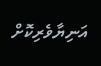އަނިޔާވެރިކޮށް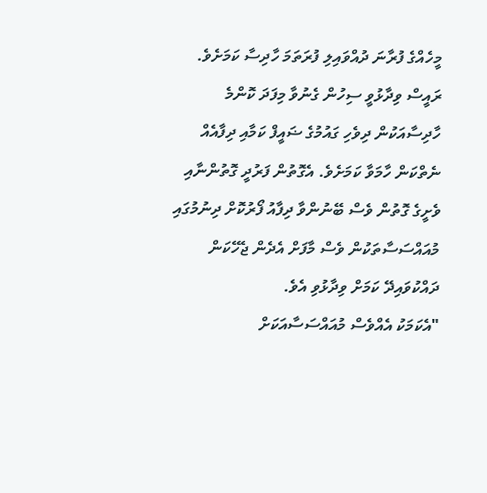މީހެއްގެ ފުރާނަ ދުއްވައިލި ފުރަތަމަ ހާދިސާ ކަމަށެވެ.
ރައީސް ވިދާޅުވީ ސިހުން ގެނުވާ މިފަދަ ކޮންމެ ހާދިސާއަކުން ދިވެހި ގައުމުގެ ޟައީފް ކަމާއި ދިފާއެއް ނެތްކަން ހާމަވާ ކަމަށެވެ. އެގޮތުން ފަރުދީ ގޮތުންނާއި ވެށީގެ ގޮތުން ވެސް ބޭނުންވާ ދިފާއު ފޯރުކޮށް ދިނުމުގައި މުއައްސަސާތަކުން ވެސް މާފަށް އެދެން ޖެހޭކަން ދައްކުވައިދޭ ކަމަށް ވިދާޅުވި އެވެ.
"އެކަމަކު އެއްވެސް މުއައްސަސާއަކަށް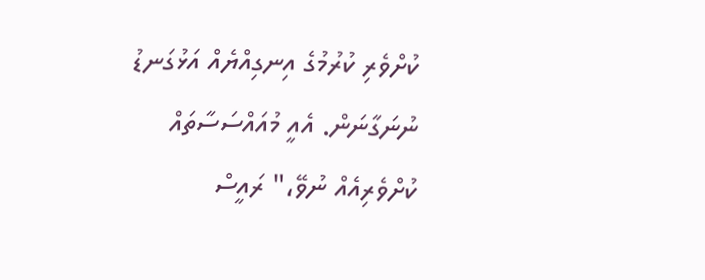ކުށްވެރި ކުރުމުގެ އިނގިއްޔެއް އަޅުގަނޑު ނުނަގާނަން. އެއީ މުއައްސަސާތައް ކުށްވެރިއެއް ނުވޭ،" ރައީސް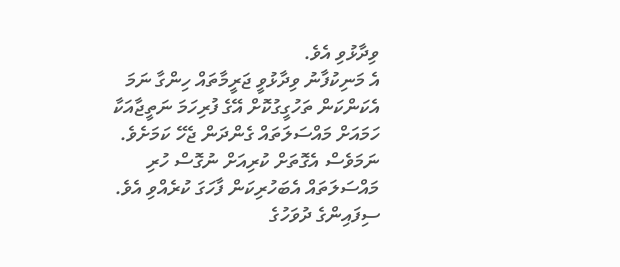ވިދާޅުވި އެވެ.
އެ މަނިކުފާނު ވިދާޅުވީ ޖަރީމާތައް ހިންގާ ނަމަ އެކަންކަން ތަހުގީގުކޮށް އޭގެ ފުރިހަމަ ނަތީޖާއަކާ ހަމައަށް މައްސަލަތައް ގެންދަން ޖެހޭ ކަމަށެވެ. ނަމަވެސް އެގޮތަށް ކުރިއަށް ނުގޮސް ހުރި މައްސަލަތައް އެބަހުރިކަން ފާހަގަ ކުރެއްވި އެވެ.
ސިފައިންގެ ދުވަހުގެ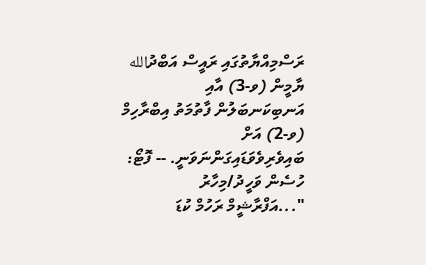ރަސްމިއްޔާތުގައި ރައީސް އަބްދުالله ޔާމީން (ވ-3) އާއި އަނބިކަނބަލުން ފާތުމަތު އިބްރާހިމް (ވ-2) އަށް ބައިވެރިވެވަޑައިގަންނަވަނީ. -- ފޮޓޯ: ހުސެން ވަހީދު/މިހާރު
"...އަފްރާޝީމް ރަހުމް ކުޑަ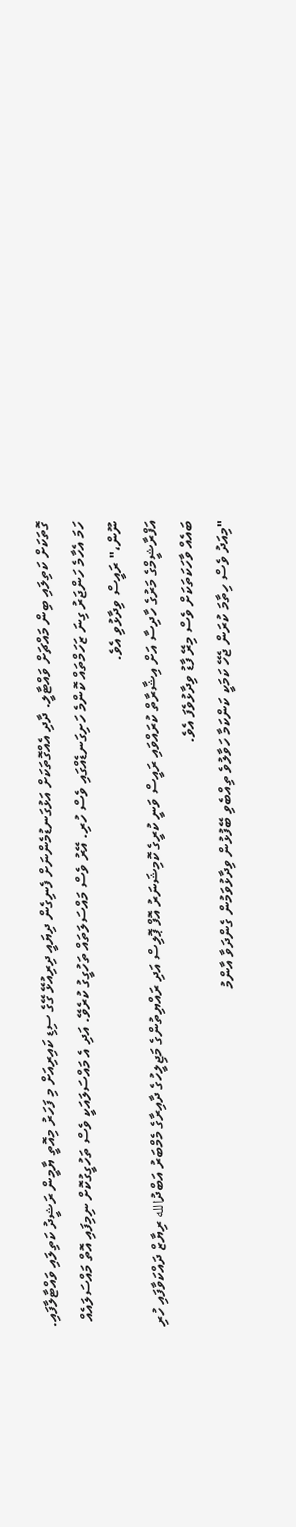ގޮތަކަށް ކަތިލައި ބިން މައްޗަށް ވައްޓާލީ. ދާދި އެއްގޮތަކަށް އަޅުގަނޑުމެންނަށް ފެނިގެން ދިޔައީ ދިރިއުޅޭ ގޭގެ ސިޑި ކައިރިއަށް މި ފަހަރު މިއޮތީ ޔާމީން ރަޝީދު ކަތިލައި ވައްޓާލާފައި. ހަމަ އެހާމެ ހަންޖަރު ގިނަ ޒަހަމްތައް ކޮންމެ ހަށިގަނޑެއްގައި ވެސް ހުރި. އޭރު ވެސް މައްސަލަތައް ތަހުގީގު ކުރެވޭ. އަދި އެ މައްސަލައަކީ ވެސް ތަހުގީގުކޮށް ނިމިފައި އޮތް މައްސަލައެއް ނޫން،" ރައީސް ވިދާޅުވި އެވެ.
އަފްރާޝީމްގެ މަރުގެ ހާދިސާ އަށް އިޝާރާތް ކުރައްވައި ރައީސް ވަނީ ކުރީގެ ކޮމިޝަނަރު އޮފް ޕޮލިސް އަދި ރައްޔިތުންގެ މަޖިލީހުގެ ދާއިރާގެ މެމްބަރު އަބްދުالله ރިޔާޒް ދައްކަވާފައި ހުރި ބައެއް ވާހަކަތަކަށް ވެސް މިރޭ ފާޑު ވިދާޅުވެފަ އެވެ.
"މިއަދު ވެސް ހިތާމަ ކުރަން ޖެހޭ ކަމަކީ ކަންކަމާ ހަވާލުވެ ތިއްބެވި ބޭފުޅުން ވިދާޅުވަމުން ގެންދަވާ އާންމު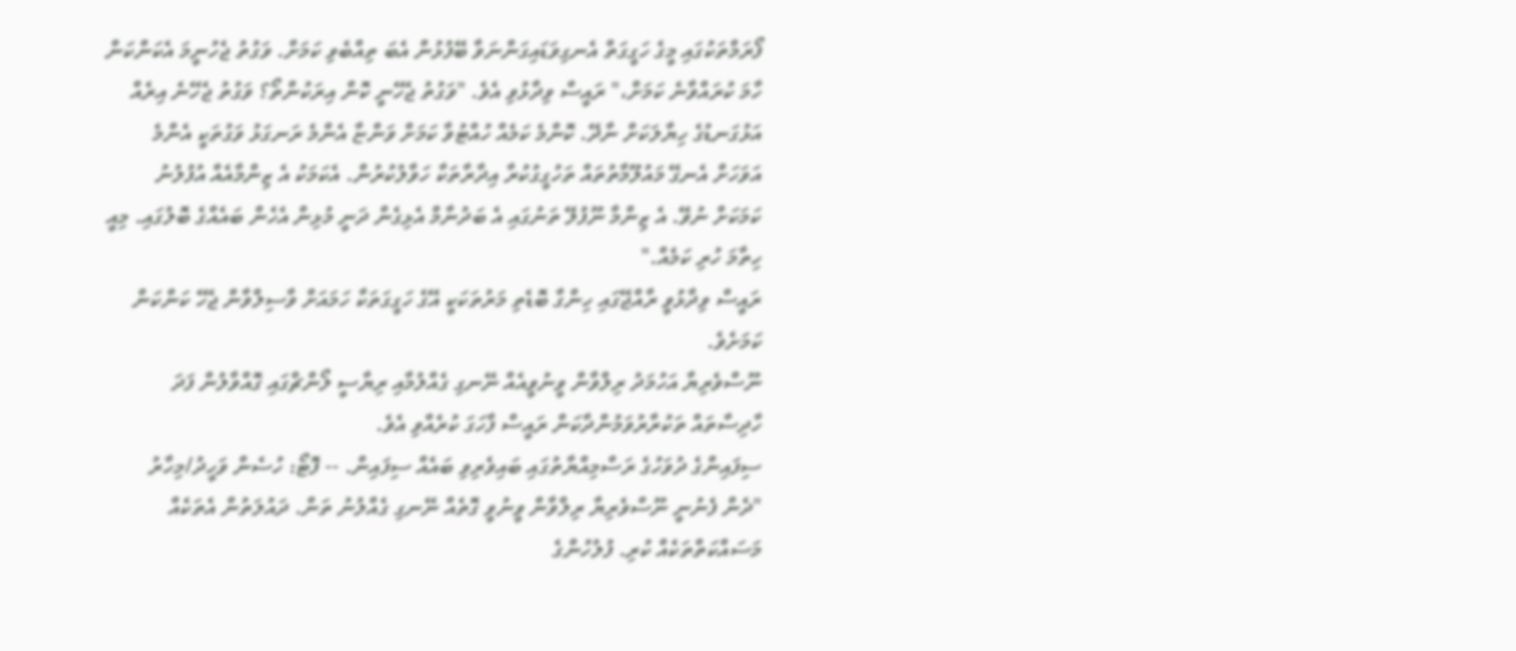ފޯރަމްތަކުގައި މީގެ ހަގީގަތް އެނގިވަޑައިގަންނަވާ ބޭފުޅުން އެބަ ތިއްބެވި ކަމަށް. ވަގުތު ޖެހުނީމަ އެކަންކަން ހާމަ ކުރައްވާނެ ކަމަށް،" ރައީސް ވިދާޅުވި އެވެ. "ވަގުތު ޖެހޭނީ ކޮން އިރަކުންތޯ؟ ވަގުތު ޖެހޭނެ އިރެއް އަޅުގަނޑުގެ ހިޔާލަކަށް ނާދޭ. ކޮންމެ ކަމެއް ހުއްޓުވާ ކަމަށް ވަންޏާ އެންމެ ރަނގަޅު ވަގުތަކީ އެންމެ އަވަހަށް އެނގޭ މައުލޫމާތުތައް ތަހުގީގުކުރާ އިދާރާތަކާ ހަވާލުކުރުން. އެކަމަކު އެ ޒިންމާއެއް އުފުލުނު ކަމަކަށް ނުވޭ. އެ ޒިންމާ ނޫފުލޭ ތަނުގައި އެ ބަދުނާމް އެޅިގެން ދަނީ މުޅިން އެހެން ބައެއްގެ ބޮލުގައި. މިއީ ހިތާމަ ހުރި ކަމެއް."
ރައީސް ވިދާޅުވީ ރާއްޖޭގައި ހިންގާ ބޮޑެތި މަރުތަކަކީ އޭގެ ހަގީގަތަކާ ހަމައަށް ވާސިލްވާން ޖެހޭ ކަންކަން ކަމަށެވެ.
ނޫސްވެރިޔާ އަހުމަދު ރިލްވާން ވީނުވީއެއް ނޭނގި ގެއްލުމާއި ރިޔާސީ ލޯންޗްގައި ގޮއްވާލުން ފަދަ ހާދިސާތައް ތަކުރާރުވަމުންދާކަން ރައީސް ފާހަގަ ކުރެއްވި އެވެ.
ސިފައިންގެ ދުވަހުގެ ރަސްމިއްޔާތުގައި ބައިވެރިވި ބައެއް ސިފައިން. -- ފޮޓޯ: ހުސެން ވަހީދު/މިހާރު
"ދެން ފެނުނީ ނޫސްވެރިޔާ ރިލްވާން ވީނުވީ ގޮތެއް ނޭނގި ގެއްލުނު ތަން. ދައުލަތުން އެތަކެއް މަސައްކަތްތަކެއް ކުރި. ފުލުހުންގެ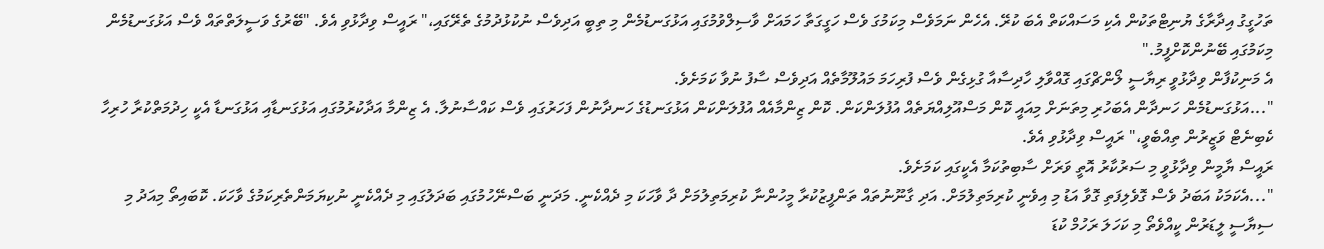ތަހުގީގު އިދާރާގެ ޔުނިޓްތަކުން އެކި މަސައްކަތް އެބަ ކުރޭ. އެހެން ނަމަވެސް މިކަމުގަ ވެސް ހަގީގަތާ ހަމައަށް ވާސިލްވުމުގައި އަޅުގަނޑުމެން މި ތިބީ އަދިވެސް ނުކުޅުދުމުގެ ތެރޭގައި،" ރައީސް ވިދާޅުވި އެވެ. "ބޭރުގެ ވަސީލަތްތައް ވެސް އަޅުގަނޑުމެން މިކަމުގައި ބޭނުންކޮށްފީމު."
އެ މަނިކުފާން ވިދާޅުވީ ރިޔާސީ ލޯންޗްގައި ގޮއްވާލި ހާދިސާއާ ގުޅިގެން ވެސް ފުރިހަމަ މައުލޫމާތެއް އަދިވެސް ސާފު ނުވާ ކަމަށެވެ.
"...އަޅުގަނޑުމެން ހަނދާން އެބަހުރި މިތަނަށް މިއައީ ކޮން މަސްއޫލިއްޔަތެއް އުފުލަންކަން. ކޮން ޒިންމާއެއް އުފުލަންކަން އަޅުގަނޑުގެ ހަނދާނުން ފަހަރުގައި ވެސް ކައްސާނުލާ. އެ ޒިންމާ އަދާކުރުމުގައި އަޅުގަނޑާއި އަޅުގަނޑާ އެކީ ހިދުމަތްކުރާ ހުރިހާ ކެބިނެޓް ވަޒީރުން ތިއްބެވީ،" ރައީސް ވިދާޅުވި އެވެ.
ރައީސް ޔާމީން ވިދާޅުވީ މި ސަރުކާރު އޮތީ ވަރަށް ސާބިތުކަމާ އެކީގައި ކަމަށެވެ.
"...އެކަމަކު އަބަދު ވެސް ގޮވެލިފަތި ގޮވާ އަޑު މި އިވެނީ ކުރިމަތިލުމަށް. އަދި ގާނޫނުތައް ތަންފީޒުކުރާ މީހުންނާ ކުރިމަތިލުމަށް ދާ ވާހަކަ މި ދެއްކެނީ. މަދަނީ ބަސްނޭހުމުގައި ބަދަލުގައި މި ދެއްކެނީ ނުކިޔަމަންތެރިކަމުގެ ވާހަކަ. ކޮބައިތޯ މިއަދު މި ސިޔާސީ ލީޑަރުން ކީއްވެތޯ މި ކަހަލަ ރަހުމް ކުޑަ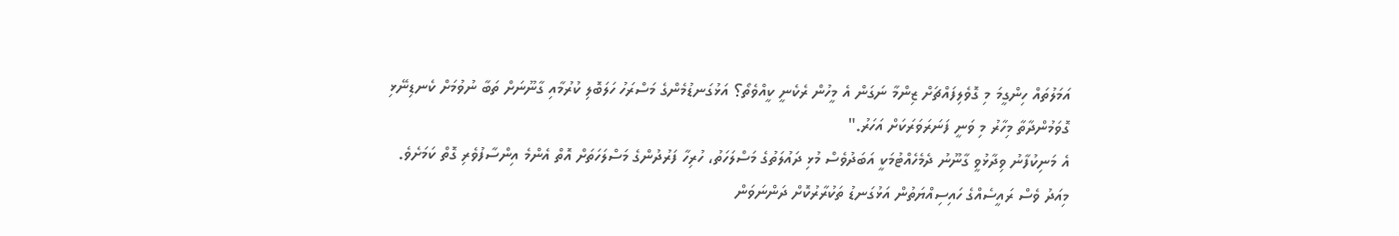އަމަލުތައް ހިންގީމަ މި ގޮވެލިފައްޗަށް ޒިންމާ ނަގަން އެ މީހުން ރެކެނީ ކީއްވެތޯ؟ އަޅުގަނޑުމެންގެ މަސްރަހު ހަލަބޮލި ކުރުމާއި ގާނޫނަށް ތަބާ ނުވުމަށް ކެނޑިނޭޅި ގޮވަމުންދާތާ މިހާރު މި ވަނީ ފަނަރަވަރަކަށް އަހަރު."
އެ މަނިކުފާނު ވިދާޅުވީ ގާނޫނު ދެމެހެއްޓުމަކީ އަބަދުވެސް މުޅި ދައުލަތުގެ މަސްލަހަތު، ހުރިހާ ފަރުދުންގެ މަސްލަހަތަށް އޮތް އެންމެ އިންސާފުވެރި ގޮތް ކަމަށެވެ.
މިއަދު ވެސް ރައީސެއްގެ ހައިސިއްޔަތުން އަޅުގަނޑު ތަކުރާރުކޮށް ދަންނަވަން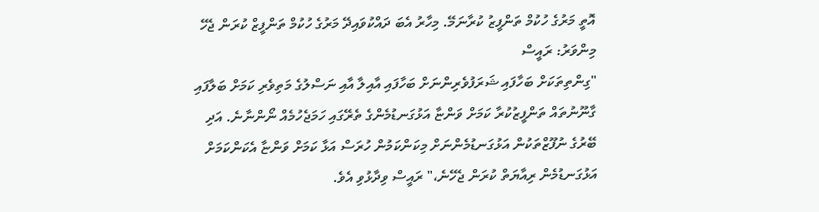އޮތީ މަރުގެ ހުކުމް ތަންފީޒު ކުރާނަމޭ. މިހާރު އެބަ ދައްކުވައިދޭ މަރުގެ ހުކުމް ތަންފީޒް ކުރަން ޖެހޭ މިންވަރު: ރައީސް
"ގިންތިތަކަށް ބަހާފައި ޝަރަފުވެރިންނަށް ބަހާފައި އާއިލާ އާއި ނަސްލުގެ މަތިވެރި ކަމަށް ބަލާފައި ގާނޫނުތައް ތަންފީޒުކުރާ ކަމަށް ވަންޏާ އަޅުގަނޑުމެންގެ ތެރޭގައި ހަމަޖެހުމެއް ނޯންނާނެ. އަދި ބޭރުގެ ނުފޫޒްތަކުން އަޅުގަނޑުމެންނަށް މިކަންކަމުން ހުރަސް އަޅާ ކަމަށް ވަންޏާ އެކަންކަމަށް އަޅުގަނޑުމެން ރިއާޔަތް ކުރަން ޖެހޭނެ،" ރައީސް ވިދާޅުވި އެވެ.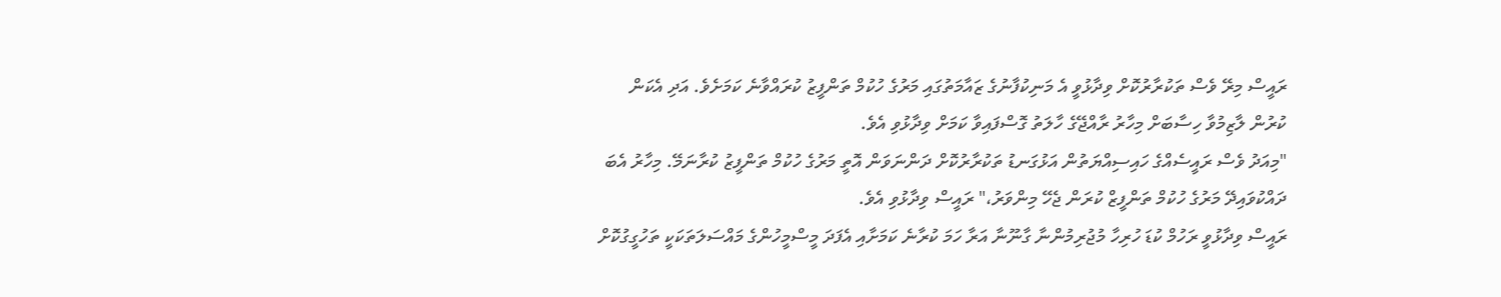ރައީސް މިރޭ ވެސް ތަކުރާރުކޮށް ވިދާޅުވީ އެ މަނިކުފާނުގެ ޒައާމަތުގައި މަރުގެ ހުކުމް ތަންފީޒު ކުރައްވާނެ ކަމަށެވެ. އަދި އެކަން ކުރުން ލާޒިމުވާ ހިސާބަށް މިހާރު ރާއްޖޭގެ ހާލަތު ގޮސްފައިވާ ކަމަށް ވިދާޅުވި އެވެ.
"މިއަދު ވެސް ރައީސެއްގެ ހައިސިއްޔަތުން އަޅުގަނޑު ތަކުރާރުކޮށް ދަންނަވަން އޮތީ މަރުގެ ހުކުމް ތަންފީޒު ކުރާނަމޭ. މިހާރު އެބަ ދައްކުވައިދޭ މަރުގެ ހުކުމް ތަންފީޒް ކުރަން ޖެހޭ މިންވަރު،" ރައީސް ވިދާޅުވި އެވެ.
ރައީސް ވިދާޅުވީ ރަހުމް ކުޑަ ހުރިހާ މުޖުރިމުންނާ ގާނޫނާ އަރާ ހަމަ ކުރާނެ ކަމަށާއި އެފަދަ މީސްމީހުންގެ މައްސަލަތަކަކީ ތަހުގީގުކޮށް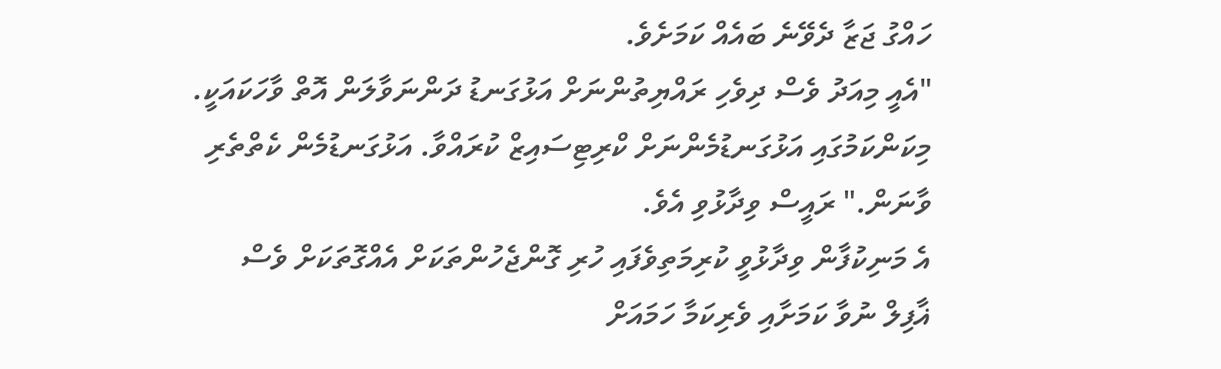ހައްގު ޖަޒާ ދެވޭނެ ބައެއް ކަމަށެވެ.
"އެއީ މިއަދު ވެސް ދިވެހި ރައްޔިތުންނަށް އަޅުގަނޑު ދަންނަވާލަން އޮތް ވާހަކައަކީ. މިކަންކަމުގައި އަޅުގަނޑުމެންނަށް ކްރިޓިސައިޒް ކުރައްވާ. އަޅުގަނޑުމެން ކެތްތެރި ވާނަން." ރައީސް ވިދާޅުވި އެވެ.
އެ މަނިކުފާން ވިދާޅުވީ ކުރިމަތިވެފައި ހުރި ގޮންޖެހުންތަކަށް އެއްގޮތަކަށް ވެސް ޣާފިލް ނުވާ ކަމަށާއި ވެރިކަމާ ހަމައަށް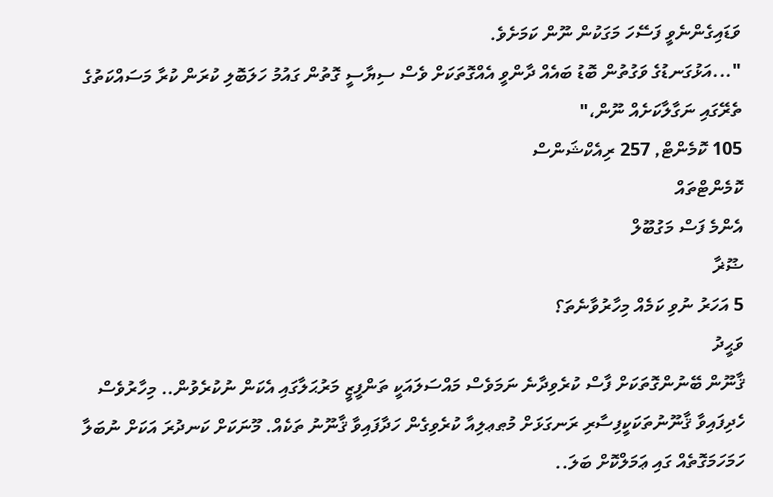ވަޑައިގެންނެވީ ފަސޭހަ މަގަކުން ނޫން ކަމަށެވެ.
"...އަޅުގަނޑުގެ ވަގުތުން ބޮޑު ބައެއް ދާންވީ އެއްގޮތަކަށް ވެސް ސިޔާސީ ގޮތުން ގައުމު ހަލަބޮލި ކުރަން ކުރާ މަސައްކަތުގެ ތެރޭގައި ނަގާލާކަށެއް ނޫން،"
105 ކޮމެންޓް, 257 ރިއެކްޝަންސް
ކޮމެންޓްތައް
އެންމެ ފަސް މަގުބޫލް
ޟޫޜާ
5 އަހަރު ނުވި ކަމެއް މިހާރުވާނެތަ؟
ވަޙީދު
ޤާނޫން ބޭނުންގޮތަކަށް ފާސް ކުރެވިދާނެ ނަމަވެސް މައްސަލައަކީ ތަންފީޒީ މަރުޙަލާގައި އެކަން ނުކުރެވުން.. މިހާރުވެސް ހެދިފައިވާ ޤާނޫނުތަކަކީފިސާރި ރަނގަޅަށް މުޠޢލިއާ ކުރެވިގެން ހަދާފައިވާ ޤާނޫނު ތަކެއް. މޫނަކަށް ކަނދުރަ އަކަށް ނުބަލާ ހަމަހަމަގޮތެއް ގައި ޢަމަލްކޮށް ބަލަ..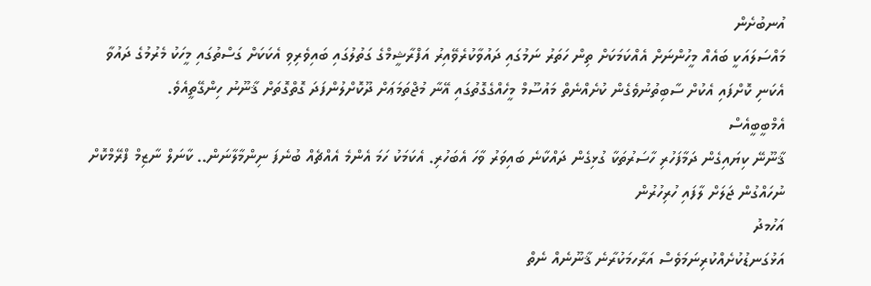އުނބުށެން
މައްސަލައަކީ ބައެއް މީހުންނަށް އެއްކަމަކަށް ތިން ހަތަރު ނަމުގައި ދައުވާކުރެވޭއިރު އަފްރާޝީމްގެ ގަތުލުގައި ބައިވެރިވި އެކަކަށް ގަސްތުގައި މީހަކު މެރުމުގެ ދައުވާ އެކަނި ކޮށްފައި އެކުށް ސާބިތުނުވެގެން ކުށެއްނެތް މައުސޫމް މީހެއްގެގޮތުގައި އޭނާ މުޖްތަމަޢަށް ދޫކޮށްލުންފަދަ ގޮތްގޮތަށް ޤާނޫނު ހިންގޭތީއެވެ.
އެމްބީބީއެސް
ޤާނޫނޭ ކިޔައިގެން ދަމާފަހުރި ހާސަރުތަކާ ގުޅިގެން ދައްކާނެ ބައިވަރު ވާހަ އެބަހުރި. އެކަމަކު ހަމަ އެންމެ އެއްޗެއް ބުނެފަ ނިންމާލާނަން.. ކާނަލް ނާޒިމް ފްރޭމްކޮށް ނުހައްގުން ޖަލަށް ލާފައި ހުރިހުރުން
އަހުމދު
އަޅުގަނޑުކުށެއްކުރިނަމަވެސް އަރާހމަކުރާނެ ޤާނޫނެއް ނެތް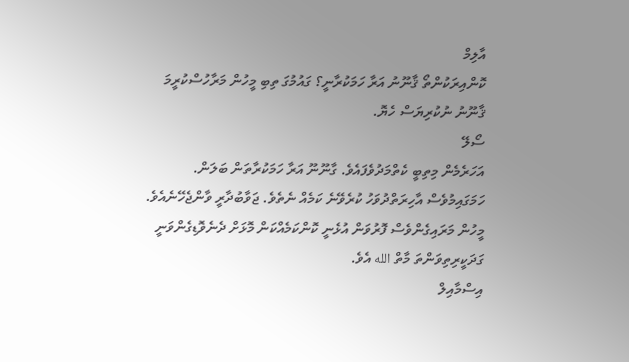އާލިމް
ކޮންއިރަކުންތޯ ޤާނޫނު އަރާ ހަމަކުރާނީ؟ ގައުމުގަ ތިބި މީހުން މަރާހުސްކުރީމަ ޤާނޫނު ނުކުރިޔަސް ހެޔޮ.
ސޯލޭ
އަހަރެމެން މިތިބީ ކެތްމަދުވެފައެވެ. ގާނޫނޫ އަރާ ހަމަކުރާތަން ބަލަން. ހަމަގައިމުވެސް އާހިރަތްދުވަހު ކުރެވޭނެ ކަމެއް ނެތެވެ. ޖަވާބުދާރީ ވާންޖެހޭނެއެވެ. މީހުން މަރައިގެންވެސް ފޮރުވަން އުޅެނީ ކޮންކަމެއްކަން މޮޅަށް ދެނެވޮޑިގެންވަނީ ގަދަކީރިތިވަންތަ މާތް الله އެވެ.
އިސްމާއިލް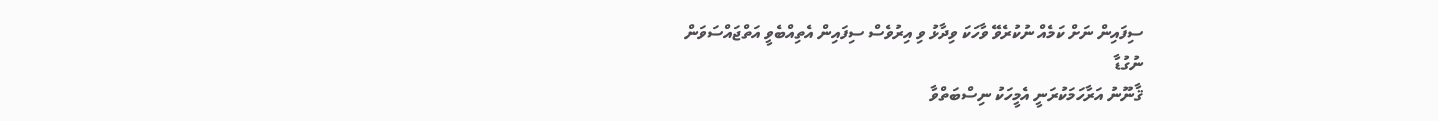ސިފައިން ނަށް ކަމެއް ނުކުރެވޭ ވާހަކަ ވިދާޅު ވި އިރުވެސް ސިފައިން އެތިއްބެވީ އަތްޖައްސަވަން
ނުގުޑާ
ޤާނޫނު އަރާހަމަކުރަނީ އެމީހަކު ނިސްބަތްވާ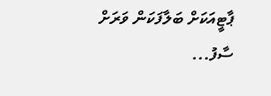ޕާޓީއަކަށް ބަލާފަކަން ވަރަށް ސާފު...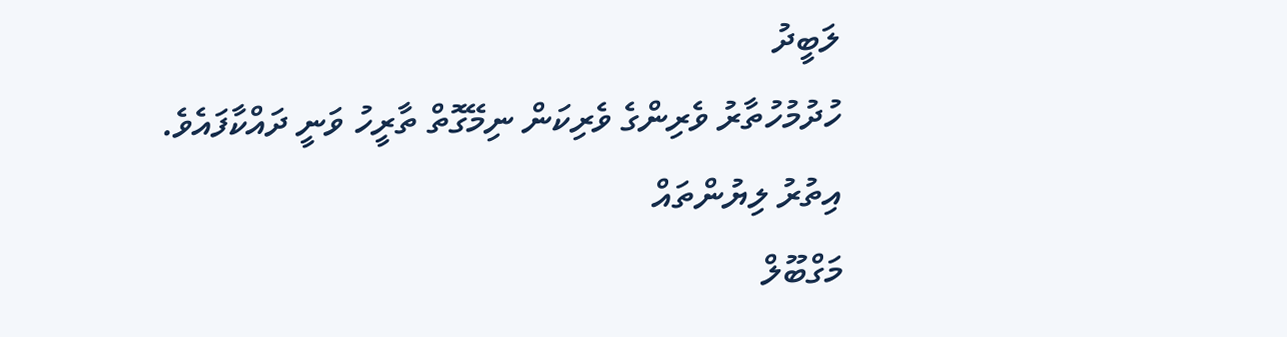ލަބީދު
ހުދުމުހުތާރު ވެރިންގެ ވެރިކަން ނިމޭގޮތް ތާރީހު ވަނީ ދައްކާފައެވެ.
އިތުރު ލިޔުންތައް
މަގްބޫލް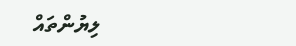ލިޔުންތައް